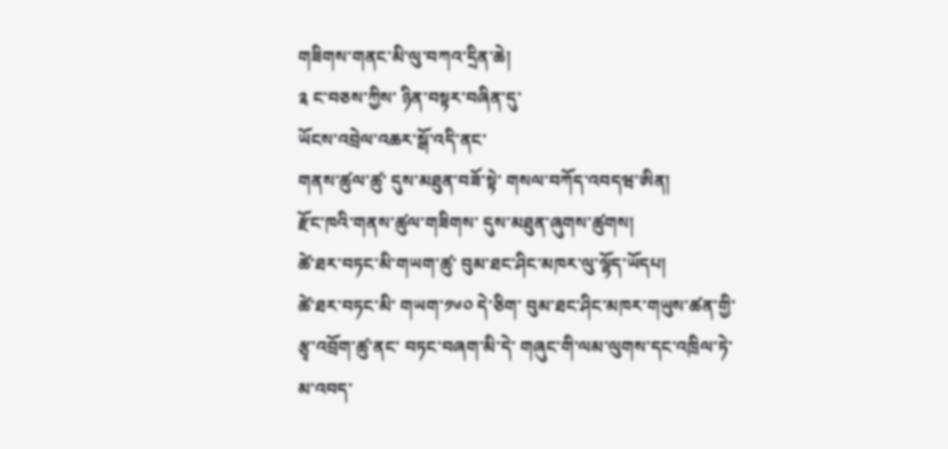གཟིགས་གནང་མི་ལུ་བཀའ་དྲིན་ཆེ།
༉ ང་བཅས་ཀྱིས་ ཉིན་བསྟར་བཞིན་དུ་
ཡོངས་འབྲེལ་འཆར་སྒོ་འདི་ནང་
གནས་ཚུལ་ཚུ་ དུས་མཐུན་བཟོ་སྟེ་ གསལ་བཀོད་འབདཝ་ཨིན།
རྫོང་ཁའི་གནས་ཚུལ་གཟིགས་ དུས་མཐུན་ཞུགས་ཚུགས།
ཚེ་ཐར་བཏང་མི་གཡག་ཚུ་ བུམ་ཐང་ཤིང་མཁར་ལུ་ལྷོད་ཡོདཔ།
ཚེ་ཐར་བཏང་མི་ གཡག་༡༦༠ དེ་ཅིག་ བུམ་ཐང་ཤིང་མཁར་གཡུས་ཚན་གྱི་ རྩྭ་འབྲོག་ཚུ་ནང་ བཏང་བཞག་མི་དེ་ གཞུང་གི་ལམ་ལུགས་དང་འཁྲིལ་ཏེ་ མ་འབད་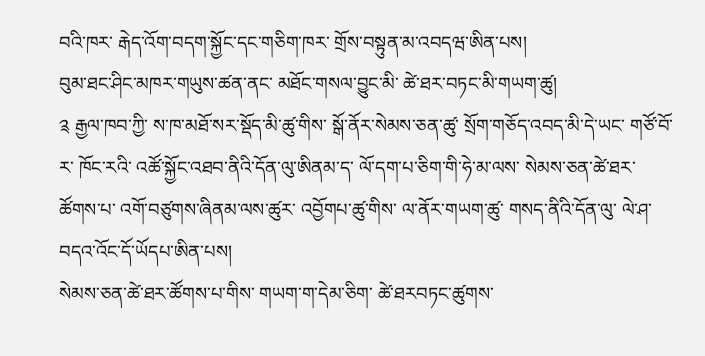བའི་ཁར་ རྒེད་འོག་བདག་སྐྱོང་དང་གཅིག་ཁར་ གྲོས་བསྟུན་མ་འབདཝ་ཨིན་པས།
བུམ་ཐང་ཤིང་མཁར་གཡུས་ཚན་ནང་ མཐོང་གསལ་བྱུང་མི་ ཚེ་ཐར་བཏང་མི་གཡག་ཚུ།
༉ རྒྱལ་ཁབ་ཀྱི་ ས་ཁ་མཐོ་སར་སྡོད་མི་ཚུ་གིས་ སྒོ་ནོར་སེམས་ཅན་ཚུ་ སྲོག་གཅོད་འབད་མི་དེ་ཡང་ གཙོ་བོ་ར་ ཁོང་རའི་ འཚོ་སྐྱོང་འཐབ་ནིའི་དོན་ལུ་ཨིནམ་ད་ ལོ་དག་པ་ཅིག་གི་ཧེ་མ་ལས་ སེམས་ཅན་ཚེ་ཐར་ཚོགས་པ་ འགོ་བཙུགས་ཞིནམ་ལས་ཚུར་ འབྱོགཔ་ཚུ་གིས་ ལ་ནོར་གཡག་ཚུ་ གསད་ནིའི་དོན་ལུ་ ལེ་ཤ་བདའ་འོང་དོ་ཡོདཔ་ཨིན་པས།
སེམས་ཅན་ཚེ་ཐར་ཚོགས་པ་གིས་ གཡག་ག་དེམ་ཅིག་ ཚེ་ཐརབཏང་ཚུགས་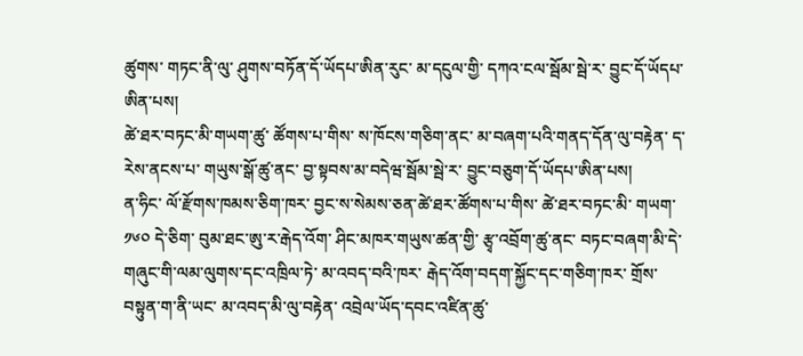ཚུགས་ གཏང་ནི་ལུ་ ཤུགས་བཏོན་དོ་ཡོདཔ་ཨིན་རུང་ མ་དངུལ་གྱི་ དཀའ་ངལ་སྦོམ་སྦེ་ར་ བྱུང་དོ་ཡོདཔ་ཨིན་པས།
ཚེ་ཐར་བཏང་མི་གཡག་ཚུ་ ཚོགས་པ་གིས་ ས་ཁོངས་གཅིག་ནང་ མ་བཞག་པའི་གནད་དོན་ལུ་བརྟེན་ ད་རེས་ནངས་པ་ གཡུས་སྒོ་ཚུ་ནང་ བྱ་སྟབས་མ་བདེཝ་སྦོམ་སྦེ་ར་ བྱུང་བཅུག་དོ་ཡོདཔ་ཨིན་པས།
ན་ཧིང་ ལོ་རྫོགས་ཁམས་ཅིག་ཁར་ བྱང་ས་སེམས་ཅན་ཚེ་ཐར་ཚོགས་པ་གིས་ ཚེ་ཐར་བཏང་མི་ གཡག་༡༦༠ དེ་ཅིག་ བུམ་ཐང་ཨུ་ར་རྒེད་འོག་ ཤིང་མཁར་གཡུས་ཚན་གྱི་ རྩྭ་འབྲོག་ཚུ་ནང་ བཏང་བཞག་མི་དེ་ གཞུང་གི་ལམ་ལུགས་དང་འཁྲིལ་ཏེ་ མ་འབད་བའི་ཁར་ རྒེད་འོག་བདག་སྐྱོང་དང་གཅིག་ཁར་ གྲོས་བསྟུན་ག་ནི་ཡང་ མ་འབད་མི་ལུ་བརྟེན་ འབྲེལ་ཡོད་དབང་འཛིན་ཚུ་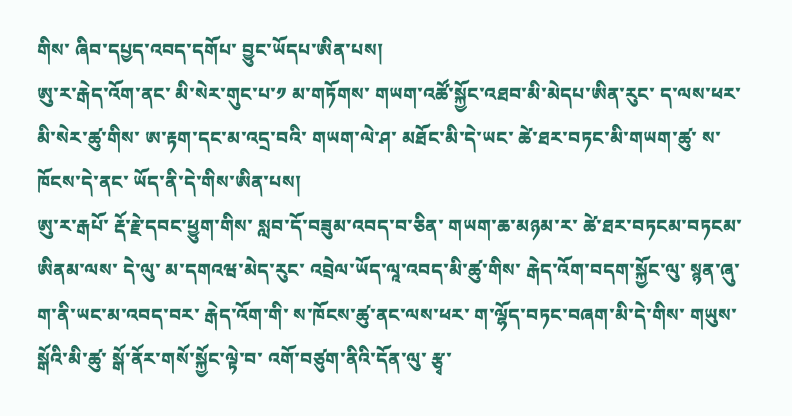གིས་ ཞིབ་དཔྱད་འབད་དགོཔ་ བྱུང་ཡོདཔ་ཨིན་པས།
ཨུ་ར་རྒེད་འོག་ནང་ མི་སེར་གུང་པ་༡ མ་གཏོགས་ གཡག་འཚོ་སྐྱོང་འཐབ་མི་མེདཔ་ཨིན་རུང་ ད་ལས་ཕར་ མི་སེར་ཚུ་གིས་ ཨ་རྟག་དང་མ་འདྲ་བའི་ གཡག་ལེ་ཤ་ མཐོང་མི་དེ་ཡང་ ཚེ་ཐར་བཏང་མི་གཡག་ཚུ་ ས་ཁོངས་དེ་ནང་ ཡོད་ནི་དེ་གིས་ཨིན་པས།
ཨུ་ར་རྒཔོ་ རྡོ་རྗེ་དབང་ཕྱུག་གིས་ སླབ་དོ་བཟུམ་འབད་བ་ཅིན་ གཡག་ཆ་མཉམ་ར་ ཚེ་ཐར་བཏངམ་བཏངམ་ཨིནམ་ལས་ དེ་ལུ་ མ་དགའཝ་མེད་རུང་ འབྲེལ་ཡོད་ལཱ་འབད་མི་ཚུ་གིས་ རྒེད་འོག་བདག་སྐྱོང་ལུ་ སྙན་ཞུ་ག་ནི་ཡང་མ་འབད་བར་ རྒེད་འོག་གི་ ས་ཁོངས་ཚུ་ནང་ལས་ཕར་ ག་ལྷོད་བཏང་བཞག་མི་དེ་གིས་ གཡུས་སྒོའི་མི་ཚུ་ སྒོ་ནོར་གསོ་སྐྱོང་ལྟེ་བ་ འགོ་བཙུག་ནིའི་དོན་ལུ་ རྩྭ་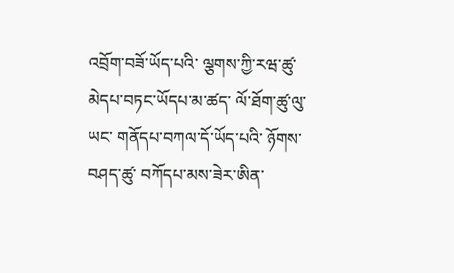འབྲོག་བཟོ་ཡོད་པའི་ ལྕགས་ཀྱི་རཝ་ཚུ་ མེདཔ་བཏང་ཡོདཔ་མ་ཚད་ ལོ་ཐོག་ཚུ་ལུ་ཡང་ གནོདཔ་བཀལ་དོ་ཡོད་པའི་ ཉོགས་བཤད་ཚུ་ བཀོདཔ་མས་ཟེར་ཨིན་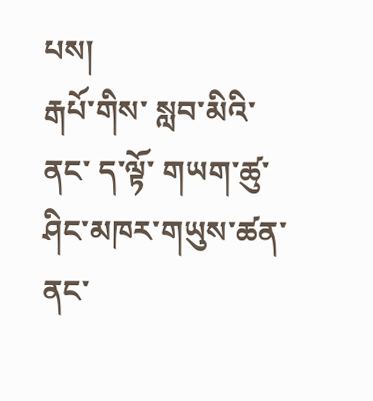པས།
རྒཔོ་གིས་ སླབ་མིའི་ནང་ ད་ལྟོ་ གཡག་ཚུ་ ཤིང་མཁར་གཡུས་ཚན་ནང་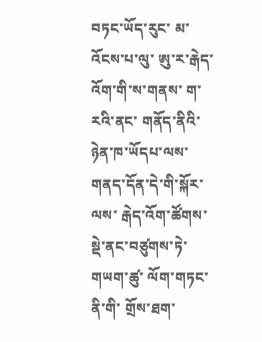བཏང་ཡོད་རུང་ མ་འོངས་པ་ལུ་ ཨུ་ར་རྒེད་འོག་གི་ས་གནས་ ག་རའི་ནང་ གནོད་ནིའི་ཉེན་ཁ་ཡོདཔ་ལས་ གནད་དོན་དེ་གི་སྐོར་ལས་ རྒེད་འོག་ཚོགས་སྡེ་ནང་བཙུགས་ཏེ་ གཡག་ཚུ་ ལོག་གཏང་ནི་གི་ གྲོས་ཐག་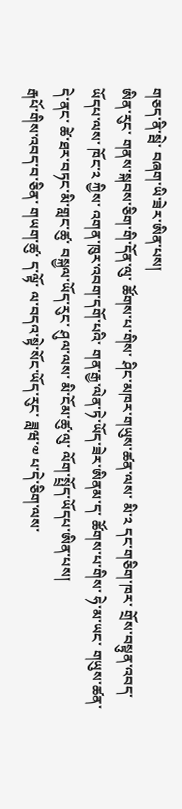གཅད་ནི་སྦེ་ བཞག་ཡི་ཟེར་ཨིན་པས།
ཨིན་རུང་ གནས་སྐབས་ཅིག་གི་དོན་ལུ་ ཚོགས་པ་གིས་ ཤིང་མཁར་གཡུས་ཚན་ལས་ མི་༢ དང་གཅིག་ཁར་ གྲོས་བསྟུན་འབད་ཡོདཔ་ལས་ ཁོང་༢ ཀྱིས་ འགན་ཁུར་འབག་དགོ་པའི་ གན་རྒྱ་ལེན་ཏེ་ཡོད་ཟེར་ཨིནམ་ད་ ཚོགས་པ་གིས་ ཧེ་མ་ཡང་ གཡུས་ཚན་དེ་ནང་ ཚེ་ཐར་བཏང་མི་གླང་ཚུ་ བསྐྱལ་ཡོད་རུང་ ཤུལ་ལས་ མི་ངོམ་ཚུ་ལུ་ ལོག་སྤྲོད་ཡོདཔ་ཨིན་པས།
རྒཔོ་གིས་འབད་བ་ཅིན་ གཡག་ཚུ་ ད་ལྟོ་ ལ་བདའ་སྟེ་སོང་ཡོད་རུང་ ཟླཝ་༧ པ་དེ་ཅིག་ལས་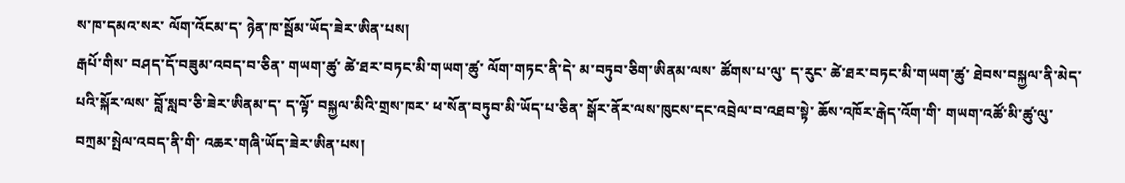ས་ཁ་དམའ་སར་ ལོག་འོངམ་ད་ ཉེན་ཁ་སྦོམ་ཡོད་ཟེར་ཨིན་པས།
རྒཔོ་གིས་ བཤད་དོ་བཟུམ་འབད་བ་ཅིན་ གཡག་ཚུ་ ཚེ་ཐར་བཏང་མི་གཡག་ཚུ་ ལོག་གཏང་ནི་དེ་ མ་བཏུབ་ཅིག་ཨིནམ་ལས་ ཚོགས་པ་ལུ་ ད་རུང་ ཚེ་ཐར་བཏང་མི་གཡག་ཚུ་ ཐེབས་བསྐྱལ་ནི་མེད་པའི་སྐོར་ལས་ བློ་སླབ་ཅི་ཟེར་ཨིནམ་ད་ ད་ལྟོ་ བསྐྱལ་མིའི་གྲས་ཁར་ ཕ་སོན་བཏུབ་མི་ཡོད་པ་ཅིན་ སྒོར་ནོར་ལས་ཁུངས་དང་འབྲེལ་བ་འཐབ་སྟེ་ ཆོས་འཁོར་རྒེད་འོག་གི་ གཡག་འཚོ་མི་ཚུ་ལུ་ བཀྲམ་སྤེལ་འབད་ནི་གི་ འཆར་གཞི་ཡོད་ཟེར་ཨིན་པས།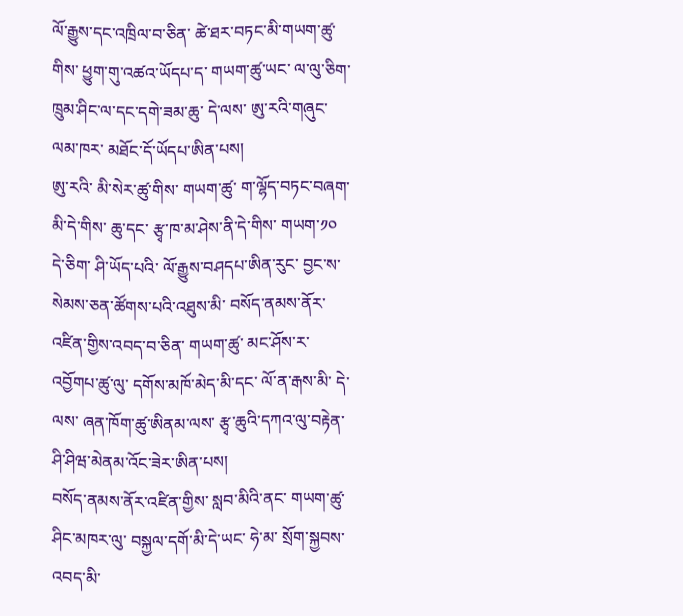ལོ་རྒྱུས་དང་འཁྲིལ་བ་ཅིན་ ཚེ་ཐར་བཏང་མི་གཡག་ཚུ་གིས་ ཕྱུག་གུ་འཚའ་ཡོདཔ་ད་ གཡག་ཚུ་ཡང་ ལ་ལུ་ཅིག་ ཁྲུམ་ཤིང་ལ་དང་དགེ་ཟམ་ཆུ་ དེ་ལས་ ཨུ་རའི་གཞུང་ལམ་ཁར་ མཐོང་དོ་ཡོདཔ་ཨིན་པས།
ཨུ་རའི་ མི་སེར་ཚུ་གིས་ གཡག་ཚུ་ ག་ལྷོད་བཏང་བཞག་མི་དེ་གིས་ ཆུ་དང་ རྩྭ་ཁ་མ་ཤེས་ནི་དེ་གིས་ གཡག་༡༠ དེ་ཅིག་ ཤི་ཡོད་པའི་ ལོ་རྒྱུས་བཤདཔ་ཨིན་རུང་ བྱང་ས་སེམས་ཅན་ཚོགས་པའི་འཐུས་མི་ བསོད་ནམས་ནོར་འཛིན་གྱིས་འབད་བ་ཅིན་ གཡག་ཚུ་ མང་ཤོས་ར་ འབྱོགཔ་ཚུ་ལུ་ དགོས་མཁོ་མེད་མི་དང་ ལོ་ན་རྒས་མི་ དེ་ལས་ ཞན་ཁོག་ཚུ་ཨིནམ་ལས་ རྩྭ་ཆུའི་དཀའ་ལུ་བརྟེན་ ཤི་ཤིཝ་མེནམ་འོང་ཟེར་ཨིན་པས།
བསོད་ནམས་ནོར་འཛིན་གྱིས་ སླབ་མིའི་ནང་ གཡག་ཚུ་ ཤིང་མཁར་ལུ་ བསྐྱལ་དགོ་མི་དེ་ཡང་ ཧེ་མ་ སྲོག་སྐྱབས་འབད་མི་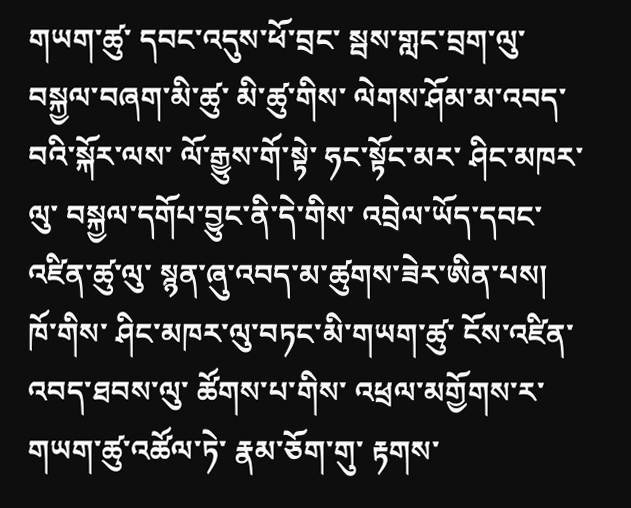གཡག་ཚུ་ དབང་འདུས་ཕོ་བྲང་ སྦས་གླང་བྲག་ལུ་ བསྐྱལ་བཞག་མི་ཚུ་ མི་ཚུ་གིས་ ལེགས་ཤོམ་མ་འབད་བའི་སྐོར་ལས་ ལོ་རྒྱུས་གོ་སྟེ་ ཧང་སྟོང་མར་ ཤིང་མཁར་ལུ་ བསྐྱལ་དགོཔ་བྱུང་ནི་དེ་གིས་ འབྲེལ་ཡོད་དབང་འཛིན་ཚུ་ལུ་ སྙན་ཞུ་འབད་མ་ཚུགས་ཟེར་ཨིན་པས།
ཁོ་གིས་ ཤིང་མཁར་ལུ་བཏང་མི་གཡག་ཚུ་ ངོས་འཛིན་འབད་ཐབས་ལུ་ ཚོགས་པ་གིས་ འཕྲལ་མགྱོགས་ར་ གཡག་ཚུ་འཚོལ་ཏེ་ རྣམ་ཅོག་གུ་ རྟགས་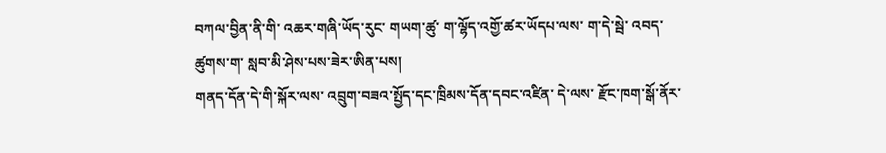བཀལ་བྱིན་ནི་གི་ འཆར་གཞི་ཡོད་རུང་ གཡག་ཚུ་ ག་ལྷོད་འགྱོ་ཚར་ཡོདཔ་ལས་ ག་དེ་སྦེ་ འབད་ཚུགས་ག་ སླབ་མི་ཤེས་པས་ཟེར་ཨིན་པས།
གནད་དོན་དེ་གི་སྐོར་ལས་ འབྲུག་བཟའ་སྤྱོད་དང་ཁྲིམས་དོན་དབང་འཛིན་ དེ་ལས་ རྫོང་ཁག་སྒོ་ནོར་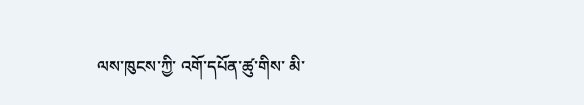ལས་ཁུངས་ཀྱི་ འགོ་དཔོན་ཚུ་གིས་ མི་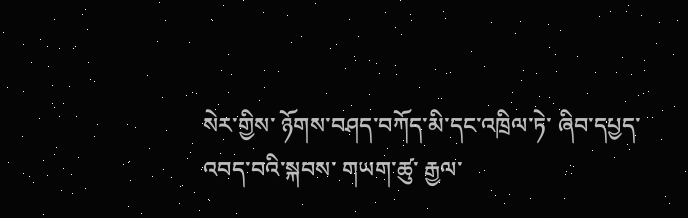སེར་གྱིས་ ཉོགས་བཤད་བཀོད་མི་དང་འཁྲིལ་ཏེ་ ཞིབ་དཔྱད་འབད་བའི་སྐབས་ གཡག་ཚུ་ རྒྱལ་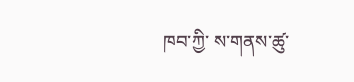ཁབ་ཀྱི་ ས་གནས་ཚུ་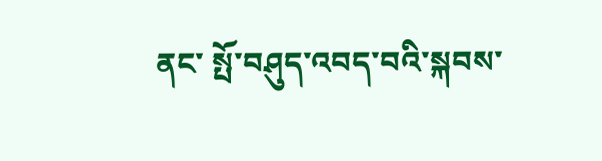ནང་ སྤོ་བཤུད་འབད་བའི་སྐབས་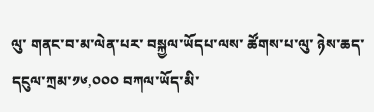ལུ་ གནང་བ་མ་ལེན་པར་ བསྐྱལ་ཡོདཔ་ལས་ ཚོགས་པ་ལུ་ ཉེས་ཆད་དངུལ་ཀྲམ་༡༦,༠༠༠ བཀལ་ཡོད་མི་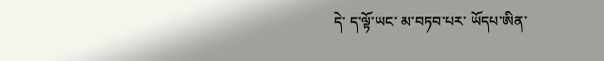དེ་ ད་ལྟོ་ཡང་ མ་བཏབ་པར་ ཡོདཔ་ཨིན་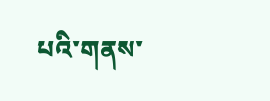པའི་གནས་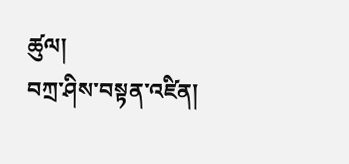ཚུལ།
བཀྲ་ཤིས་བསྟན་འཛིན།